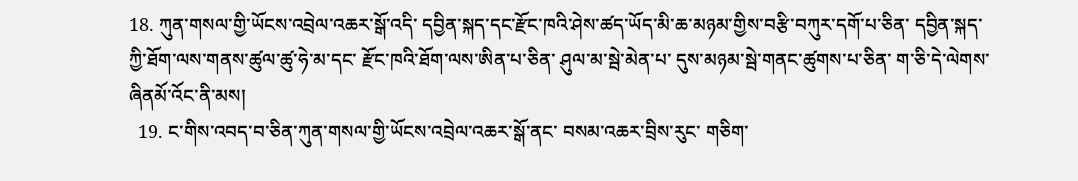18. ཀུན་གསལ་གྱི་ཡོངས་འབྲེལ་འཆར་སྒོ་འདི་ དབྱིན་སྐད་དང་རྫོང་ཁའི་ཤེས་ཚད་ཡོད་མི་ཆ་མཉམ་གྱིས་བརྩི་བཀུར་དགོ་པ་ཅིན་ དབྱིན་སྐད་ཀྱི་ཐོག་ལས་གནས་ཚུལ་ཚུ་ཧེ་མ་དང་ རྫོང་ཁའི་ཐོག་ལས་ཨིན་པ་ཅིན་ ཤུལ་མ་སྦེ་མེན་པ་ དུས་མཉམ་སྦེ་གནང་ཚུགས་པ་ཅིན་ ག་ཅི་དེ་ལེགས་ཞིནམོ་འོང་ནི་མས།
  19. ང་གིས་འབད་བ་ཅིན་ཀུན་གསལ་གྱི་ཡོངས་འབྲེལ་འཆར་སྒོ་ནང་ བསམ་འཆར་བྲིས་རུང་ གཅིག་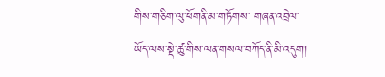གིས་གཅིག་ལུ་ཕོགནི་མ་གཏོགས་ གཞན་འབྲེལ་ཡོད་ལས་སྡེ་ཚུ་གིས་ལན་གསལ་བཀོད་ནི་མི་འདུག།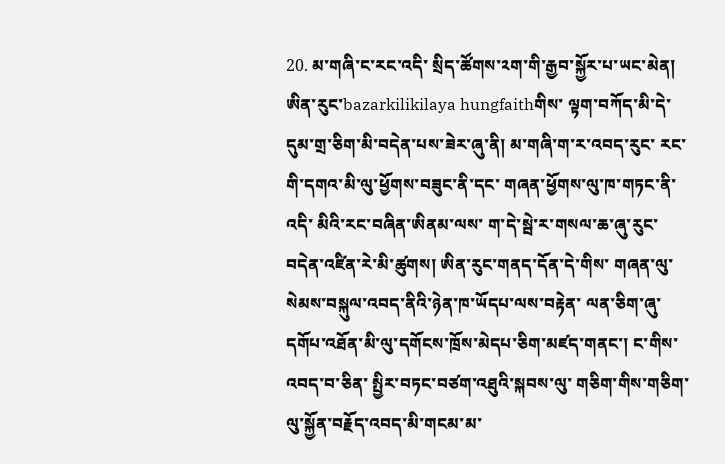20. མ་གཞི་ང་རང་འདི་ སྲིད་ཚོགས་༢ག་གི་རྒྱབ་སྐྱོར་པ་ཡང་མེན། ཨིན་རུང་bazarkilikilaya hungfaithགིས་ ལྟག་བཀོད་མི་དེ་ དུམ་གྲ་ཅིག་མི་བདེན་པས་ཟེར་ཞུ་ནི། མ་གཞི་ག་ར་འབད་རུང་ རང་གི་དགའ་མི་ལུ་ཕྱོགས་བཟུང་ནི་དང་ གཞན་ཕྱོགས་ལུ་ཁ་གཏང་ནི་འདི་ མིའི་རང་བཞིན་ཨིནམ་ལས་ ག་དེ་སྦེ་ར་གསལ་ཆ་ཞུ་རུང་ བདེན་འཛིན་རེ་མི་ཚུགས། ཨིན་རུང་གནད་དོན་དེ་གིས་ གཞན་ལུ་སེམས་བསྐུལ་འབད་ནིའི་ཉེན་ཁ་ཡོདཔ་ལས་བརྟེན་ ལན་ཅིག་ཞུ་དགོཔ་འཐོན་མི་ལུ་དགོངས་ཁྲོས་མེདཔ་ཅིག་མཛད་གནང་། ང་གིས་འབད་བ་ཅིན་ སྤྱིར་བཏང་བཙག་འཐུའི་སྐབས་ལུ་ གཅིག་གིས་གཅིག་ལུ་སྐྱོན་བརྗོད་འབད་མི་གངམ་མ་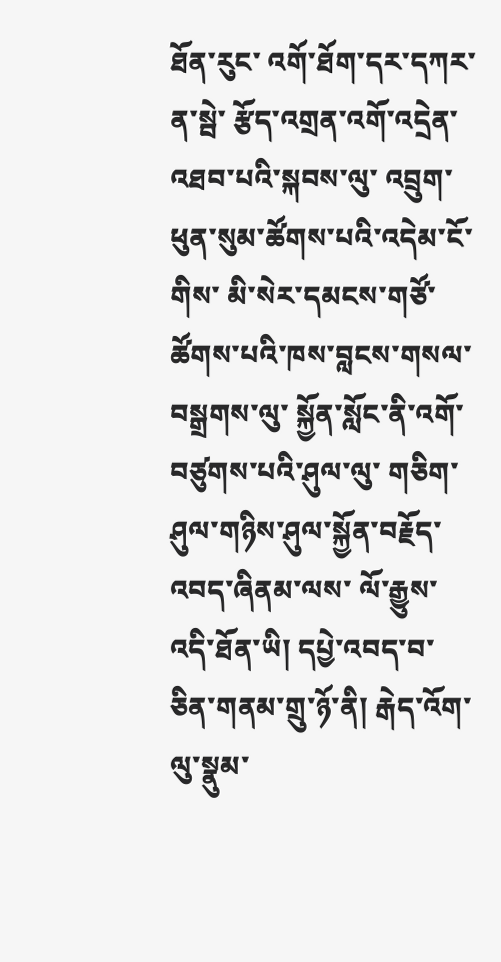ཐོན་རུང་ འགོ་ཐོག་དར་དཀར་ན་སྦེ་ རྩོད་འགྲན་འགོ་འདྲེན་འཐབ་པའི་སྐབས་ལུ་ འབྲུག་ཕུན་སུམ་ཚོགས་པའི་འདེམ་ངོ་གིས་ མི་སེར་དམངས་གཙོ་ཚོགས་པའི་ཁས་བླངས་གསལ་བསྒྲགས་ལུ་ སྐྱོན་སློང་ནི་འགོ་བཙུགས་པའི་ཤུལ་ལུ་ གཅིག་ཤུལ་གཉིས་ཤུལ་སྐྱོན་བརྗོད་འབད་ཞིནམ་ལས་ ལོ་རྒྱུས་འདི་ཐོན་ཡི། དཔྱེ་འབད་བ་ཅིན་གནམ་གྲུ་ཉོ་ནི། རྒེད་འོག་ལུ་སྣུམ་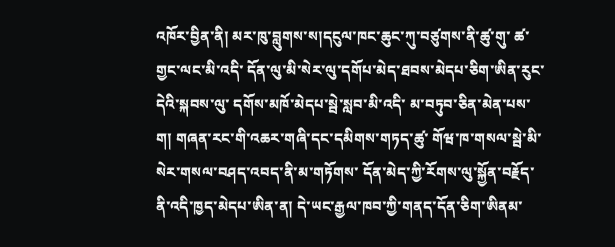འཁོར་བྱིན་ནི། མར་ཁུ་བླུགས་ས།དངུལ་ཁང་ཆུང་ཀུ་བཙུགས་ནི་ཚུ་གུ་ ཚ་གྱང་ལང་མི་འདི་ དོན་ལུ་མི་སེར་ལུ་དགོཔ་མེད་ཐབས་མེདཔ་ཅིག་ཨིན་རུང་ དེའི་སྐབས་ལུ་ དགོས་མཁོ་མེདཔ་སྦེ་སླབ་མི་འདི་ མ་བཏུབ་ཅིན་མེན་པས་ག། གཞན་རང་གི་འཆར་གཞི་དང་དམིགས་གཏད་ཚུ་ གོཝ་ཁ་གསལ་སྦེ་མི་སེར་གསལ་བཤད་འབད་ནི་མ་གཏོགས་ དོན་མེད་ཀྱི་རོགས་ལུ་སྐྱོན་བརྗོད་ནི་འདི་ཁྱད་མེདཔ་ཨིན་ན། དེ་ཡང་རྒྱལ་ཁབ་ཀྱི་གནད་དོན་ཅིག་ཨིནམ་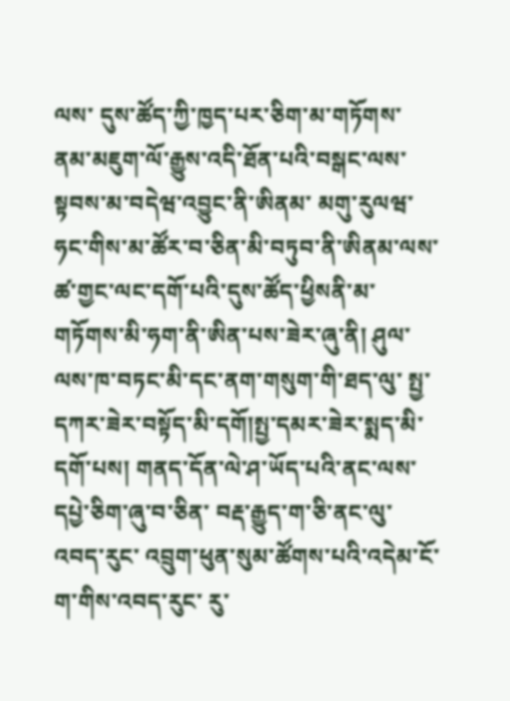ལས་ དུས་ཚོད་ཀྱི་ཁྱད་པར་ཅིག་མ་གཏོགས་ ནམ་མཇུག་ལོ་རྒྱུས་འདི་ཐོན་པའི་བསྒང་ལས་ སྟབས་མ་བདེཝ་འབྱུང་ནི་ཨིནམ་ མགུ་རུལཝ་ཧང་གིས་མ་ཚོར་བ་ཅིན་མི་བཏུབ་ནི་ཨིནམ་ལས་ཚ་གྱང་ལང་དགོ་པའི་དུས་ཚོད་ཕྱིསནི་མ་གཏོགས་མི་ཧག་ནི་ཨིན་པས་ཟེར་ཞུ་ནི། ཤུལ་ལས་ཁ་བཏང་མི་དང་ནག་གསུག་གི་ཐད་ལུ་ སྤྱ་དཀར་ཟེར་བསྟོད་མི་དགོ།སྤྱ་དམར་ཟེར་སྨད་མི་དགོ་པས། གནད་དོན་ལེ་ཤ་ཡོད་པའི་ནང་ལས་དཔྱེ་ཅིག་ཞུ་བ་ཅིན་ བརྡ་རྒྱུད་ག་ཅི་ནང་ལུ་འབད་རུང་ འབྲུག་ཕུན་སུམ་ཚོགས་པའི་འདེམ་ངོ་ག་གིས་འབད་རུང་ རུ་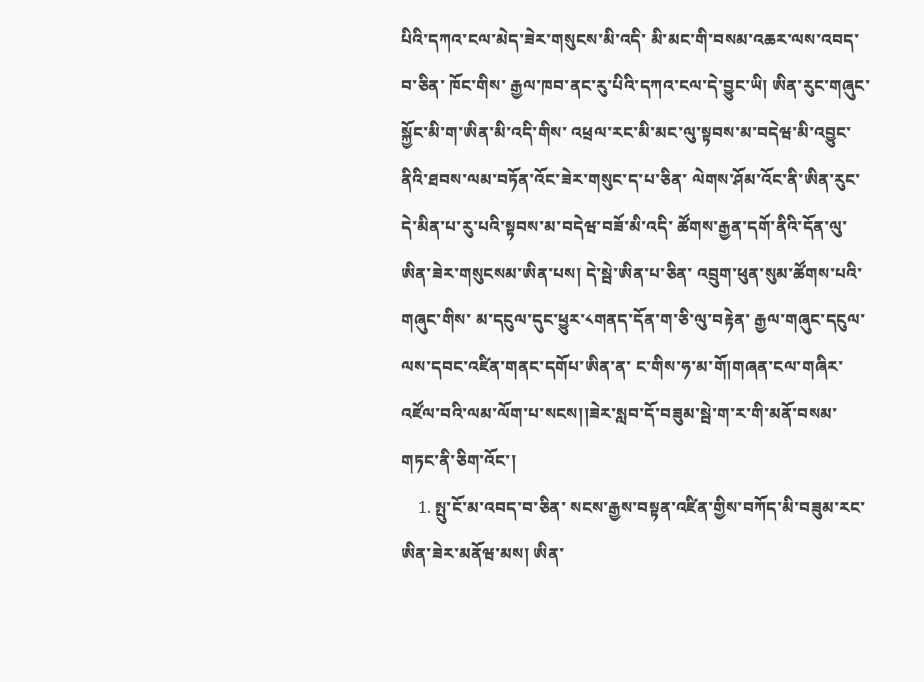པིའི་དཀའ་ངལ་མེད་ཟེར་གསུངས་མི་འདི་ མི་མང་གི་བསམ་འཆར་ལས་འབད་བ་ཅིན་ ཁོང་གིས་ རྒྱལ་ཁབ་ནང་རུ་པིའི་དཀའ་ངལ་དེ་བྱུང་ཡི། ཨིན་རུང་གཞུང་སྐྱོང་མི་ག་ཨིན་མི་འདི་གིས་ འཕྲལ་རང་མི་མང་ལུ་སྟབས་མ་བདེཝ་མི་འབྱུང་ནིའི་ཐབས་ལམ་བཏོན་འོང་ཟེར་གསུང་ད་པ་ཅིན་ ལེགས་ཤོམ་འོང་ནི་ཨིན་རུང་ དེ་མིན་པ་རུ་པའི་སྟབས་མ་བདེཝ་བཟོ་མི་འདི་ ཚོགས་རྒྱན་དགོ་ནིའི་དོན་ལུ་ཨིན་ཟེར་གསུངསམ་ཨིན་པས། དེ་སྦེ་ཨིན་པ་ཅིན་ འབྲུག་ཕུན་སུམ་ཚོགས་པའི་གཞུང་གིས་ མ་དངུལ་དུང་ཕྱུར་༨གནད་དོན་ག་ཅི་ལུ་བརྟེན་ རྒྱལ་གཞུང་དངུལ་ལས་དབང་འཛིན་གནང་དགོཔ་ཨིན་ན་ ང་གིས་ཧ་མ་གོ།གཞན་ངལ་གཞིར་ འཛོལ་བའི་ལམ་ལོག་པ་སངས།།ཟེར་སླབ་དོ་བཟུམ་སྦེ་ག་ར་གི་མནོ་བསམ་གཏང་ནི་ཅིག་འོང་།
    1. སྤུ་ངོ་མ་འབད་བ་ཅིན་ སངས་རྒྱས་བསྟན་འཛིན་གྱིས་བཀོད་མི་བཟུམ་རང་ཨིན་ཟེར་མནོཝ་མས། ཨིན་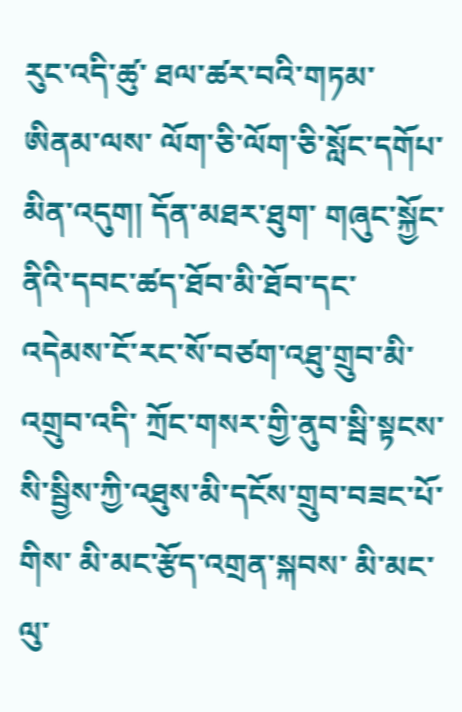རུང་འདི་ཚུ་ ཐལ་ཚར་བའི་གཏམ་ཨིནམ་ལས་ ལོག་ཅི་ལོག་ཅི་སློང་དགོཔ་མིན་འདུག། དོན་མཐར་ཐུག་ གཞུང་སྐྱོང་ནིའི་དབང་ཚད་ཐོབ་མི་ཐོབ་དང་ འདེམས་ངོ་རང་སོ་བཙག་འཐུ་གྲུབ་མི་འགྲུབ་འདི་ ཀྲོང་གསར་གྱི་ནུབ་སྦི་སྟངས་སི་སྦྱིས་ཀྱི་འཐུས་མི་དངོས་གྲུབ་བཟང་པོ་གིས་ མི་མང་རྩོད་འགྲན་སྐབས་ མི་མང་ལུ་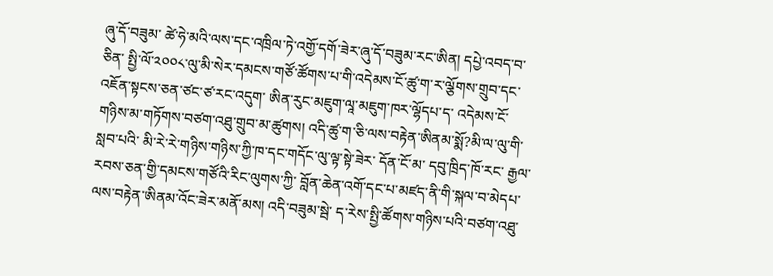ཞུ་དོ་བཟུམ་ ཚེ་ཧེ་མའི་ལས་དང་འཁྲིལ་ཏེ་འགྱོ་དགོ་ཟེར་ཞུ་དོ་བཟུམ་རང་ཨིན། དཔྱེ་འབད་བ་ཅིན་ སྤྱི་ལོ་༢༠༠༨་ལུ་མི་སེར་དམངས་གཙོ་ཚོགས་པ་གི་འདེམས་ངོ་ཚུ་ག་ར་ལྕོགས་གྲུབ་དང་འཇོན་སྟངས་ཅན་ཙང་ཙ་རང་འདུག་ ཨིན་རུང་མཇུག་ལཱ་མཇུག་ཁར་ལྷོདཔ་ད་ འདེམས་ངོ་གཉིས་མ་གཏོགས་བཙག་འཐུ་གྲུབ་མ་ཚུགས། འདི་ཚུ་ག་ཅི་ལས་བརྟེན་ཨིནམ་སྨོ?མི་ལ་ལུ་གི་སླབ་པའི་ མི་རེ་རེ་གཉིས་གཉིས་ཀྱི་ཁ་དང་གདོང་ལུ་ལྟ་སྟེ་ཟེར་ དོན་ངོ་མ་ དབུ་ཁྲིད་ཁོ་རང་ རྒྱལ་རབས་ཅན་གྱི་དམངས་གཙོའི་རིང་ལུགས་ཀྱི་ བློན་ཆེན་འགོ་དང་པ་མཛད་ནི་གི་སྐལ་བ་མེདཔ་ལས་བརྟེན་ཨིནམ་འོང་ཟེར་མནོ་མས། འདི་བཟུམ་སྦེ་ ད་རེས་སྤྱི་ཚོགས་གཉིས་པའི་བཙག་འཐུ་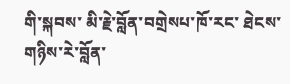གི་སྐབས་ མི་རྗེ་བློན་བགྲེསཔ་ཁོ་རང་ ཐེངས་གཉིས་རེ་བློན་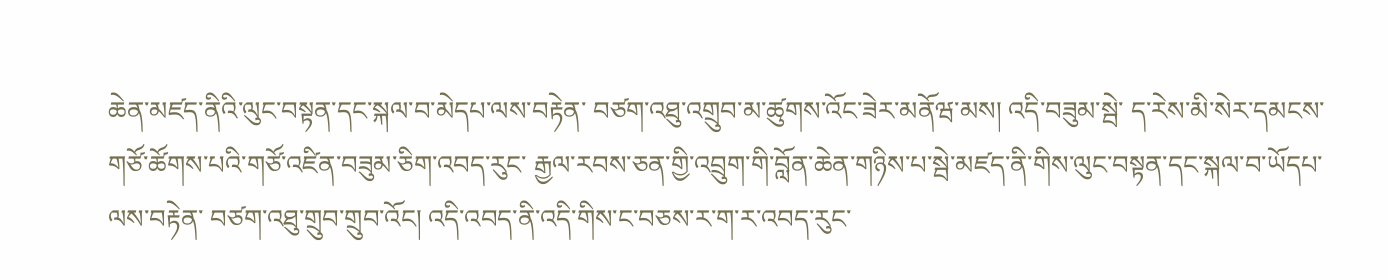ཆེན་མཛད་ནིའི་ལུང་བསྟན་དང་སྐལ་བ་མེདཔ་ལས་བརྟེན་ བཙག་འཐུ་འགྲུབ་མ་ཚུགས་འོང་ཟེར་མནོཝ་མས། འདི་བཟུམ་སྦེ་ ད་རེས་མི་སེར་དམངས་གཙོ་ཚོགས་པའི་གཙོ་འཛིན་བཟུམ་ཅིག་འབད་རུང་ རྒྱལ་རབས་ཅན་གྱི་འབྲུག་གི་བློན་ཆེན་གཉིས་པ་སྦེ་མཛད་ནི་གིས་ལུང་བསྟན་དང་སྐལ་བ་ཡོདཔ་ལས་བརྟེན་ བཙག་འཐུ་གྲུབ་གྲུབ་འོང། འདི་འབད་ནི་འདི་གིས་ང་བཅས་ར་ག་ར་འབད་རུང་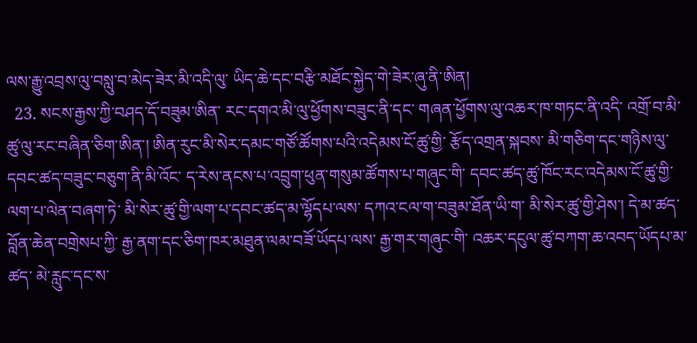ལས་རྒྱུ་འབྲས་ལུ་བསླུ་བ་མེད་ཟེར་མི་འདི་ལུ་ ཡིད་ཆེ་དང་བརྩི་མཐོང་སྐྱེད་གེ་ཟེར་ཞུ་ནི་ཨིན།
  23. སངས་རྒྱས་ཀྱི་བཤད་དོ་བཟུམ་ཨིན་ རང་དགའ་མི་ལུ་ཕྱོགས་བཟུང་ནི་དང་ གཞན་ཕྱོགས་ལུ་འཆར་ཁ་གཏང་ནི་འདི་ འགྲོ་བ་མི་ཚུ་ལུ་རང་བཞིན་ཅིག་ཨིན་། ཨིན་རུང་མི་སེར་དམང་གཙོ་ཚོགས་པའི་འདེམས་ངོ་ཚུ་གྱི་ རྩོད་འགྲན་སྐབས་ མི་གཅིག་དང་གཉིས་ལུ་ དབང་ཚད་བཟུང་བཅུག་ནི་མི་འོང་ ད་རེས་ནངས་པ་འབྲུག་ཕུན་གསུམ་ཚོགས་པ་གཞུང་གི་ དབང་ཚད་ཚུ་ཁོང་རང་འདེམས་ངོ་ཚུ་གྱི་ལག་པ་ལེན་བཞག་ཏེ་ མི་སེར་ཚུ་གྱི་ལག་པ་དབང་ཚད་མ་ལྷོདཔ་ལས་ དཀའ་ངལ་ག་བཟུམ་ཐོན་ཡི་ག་ མི་སེར་ཚུ་གྱི་ཤེས་། དེ་མ་ཚད་ བློན་ཆེན་བགྲེསཔ་ཀྱི་ རྒྱ་ནག་དང་ཅིག་ཁར་མཐུན་ལམ་བཟོ་ཡོདཔ་ལས་ རྒྱ་གར་གཞུང་གི་ འཆར་དངུལ་ཚུ་བཀག་ཆ་འབད་ཡོདཔ་མ་ཚད་ མེ་རླུང་དང་ས་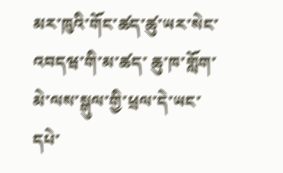མར་ཁུའི་གོང་ཚད་ཚུ་ཡར་སེང་འབདཝ་གི་མ་ཚད་ ཆུ་ཁ་གློག་མེ་ལས་སྒུལ་གྱི་ཕྲལ་དེ་ཡང་དཔེ་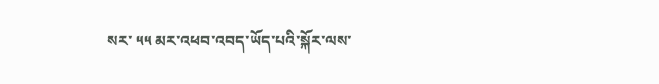སར་ ༥༥ མར་འཕབ་འབད་ཡོད་པའི་སྐོར་ལས་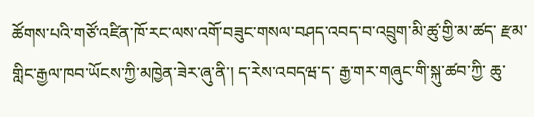ཚོགས་པའི་གཙོ་འཛིན་ཁོ་རང་ལས་འགོ་བཟུང་གསལ་བཤད་འབད་བ་འབྲུག་མི་ཚུ་གྱི་མ་ཚད་ རྫམ་གླིང་རྒྱལ་ཁབ་ཡོངས་ཀྱི་མཁྱེན་ཟེར་ཞུ་ནི་། ད་རེས་འབདཝ་ད་ རྒྱ་གར་གཞུང་གི་སྐུ་ཚབ་ཀྱི་ ཆུ་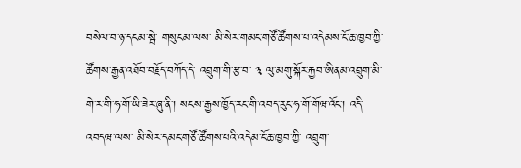བསེལ་བ་ཉ་དངམ་སྦེ་ གསུངམ་ལས་ མི་སེར་གམང་གཙོ་ཚོགས་པ་འདེམས་ངོ་ཆ་ཁྱབ་ཀྱི་ ཚོགས་རྒྱན་འཐོབ་བརྗོད་བཀོད་དེ་ འབྲུག་གི་རྩ་བ་ ༣ ལུ་མགུ་སྐོར་རྐྱབ་ཨིནམ་འབྲུག་མི་གེ་ར་གི་ཧ་གོ་ཡི་ཟེར་ཞུ་ནི་། སངས་རྒྱས་ཁྱོད་རང་གི་འབད་རུང་ཧ་གོ་གོཝ་འོང་། འདི་འབདཝ་ལས་ མི་སེར་དམང་གཙོ་ཚོགས་པའི་འདེམ་ངོ་ཆ་ཁྱབ་ཀྱི་ འབྲུག་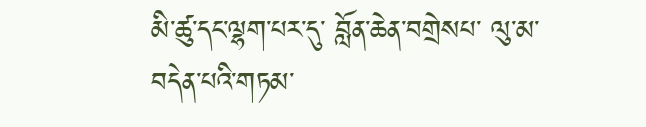མི་ཚུ་དང་ལྷག་པར་དུ་ བློན་ཆེན་བགྲེསཔ་ ལུ་མ་བདེན་པའི་གཏམ་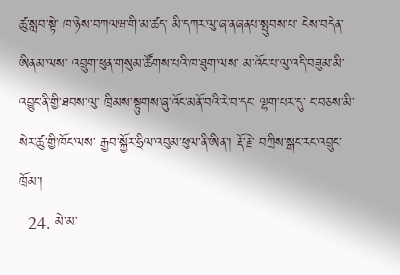ཚུ་སླབ་སྟེ་ ཁ་ཉེས་བཀལཝ་གི་མ་ཚད་ མི་དཀར་ལུ་ཞ་ནཞནཔ་སྤུབས་པ་ ངེས་བདེན་ཨིནམ་ལས་ འབྲུག་ཕུན་གསུམ་ཚོགས་པའི་ཁ་ཐུག་ལས་ མ་འོང་པ་ལུ་འདི་བཟུམ་མི་འབྱུང་ནི་གྱི་ཐབས་ལུ་ ཁྲིམས་སྟུགས་ཞུ་འོང་མནོ་བའི་རེ་བ་དང་ ལྷག་པར་དུ་ ང་བཅས་མི་སེར་ཚུ་གྱི་ཁོང་ལས་ རྒྱབ་སྐྱོར་ཧྲིལ་འབུམ་ཕུལ་ནི་ཨིན་། རྡོ་རྗེ་ བཀྲིས་སྒང་རང་འབྲུང་ཁྲོམ་།
  24. མེ་མ་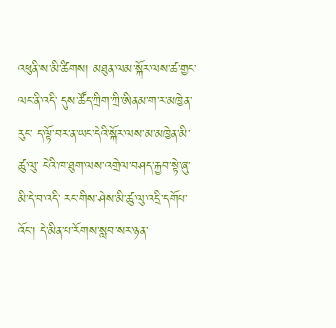འཕུནི་ས་མི་ཚིགས། མཐུན་ལམ་སྐོར་ལས་ཚ་གྱང་ལང་ནི་འདི་ དུས་ཚོད་ཀྲིག་ཀྲི་ཨིནམ་ག་ར་མཁྱེན་རུང་ ད་ལྟོ་བར་ན་ཡང་དེའི་སྐོར་ལས་མ་མཁྱེན་མི་ཚུ་ལུ་ ངེའི་ཁ་ཐུག་ལས་འགྲེལ་བཤད་རྐྱབ་སྟེ་ཞུ་མི་དེ་བ་འདི་ རང་གིས་ཤེས་མི་ཚུ་ལུ་འདྲི་དགོཔ་འོང་། དེ་མིན་པ་རོགས་སླབ་སར་ཉན་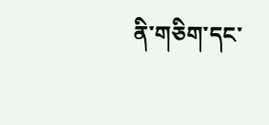ནི་གཅིག་དང་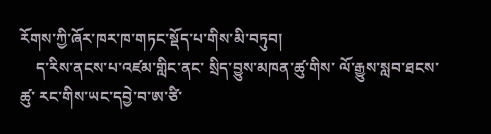རོགས་ཀྱི་ཞོར་ཁར་ཁ་གཏང་སྡོད་པ་གིས་མི་བཏུབ།
    ད་རིས་ནངས་པ་འཛམ་གླིང་ནང་ སྲིད་བྱུས་མཁན་ཚུ་གིས་ ལོ་རྒྱུས་སླབ་ཐངས་ཚུ་ རང་གིས་ཡང་དབྱེ་བ་ཨ་ཙི་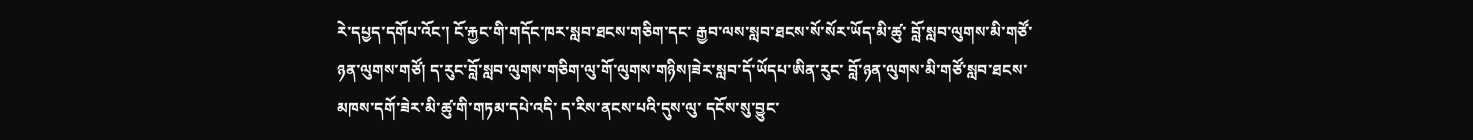རེ་དཔྱད་དགོཔ་འོང་། ངོ་རྐྱང་གི་གདོང་ཁར་སླབ་ཐངས་གཅིག་དང་ རྒྱབ་ལས་སླབ་ཐངས་སོ་སོར་ཡོད་མི་ཚུ་ བློ་སླབ་ལུགས་མི་གཙོ་ཉན་ལུགས་གཙོ། ད་རུང་བློ་སླབ་ལུགས་གཅིག་ལུ་གོ་ལུགས་གཉིས།ཟེར་སླབ་དོ་ཡོདཔ་ཨིན་རུང་ བློ་ཉན་ལུགས་མི་གཙོ་སླབ་ཐངས་མཁས་དགོ་ཟེར་མི་ཚུ་གི་གཏམ་དཔེ་འདི་ ད་རིས་ནངས་པའི་དུས་ལུ་ དངོས་སུ་བྱུང་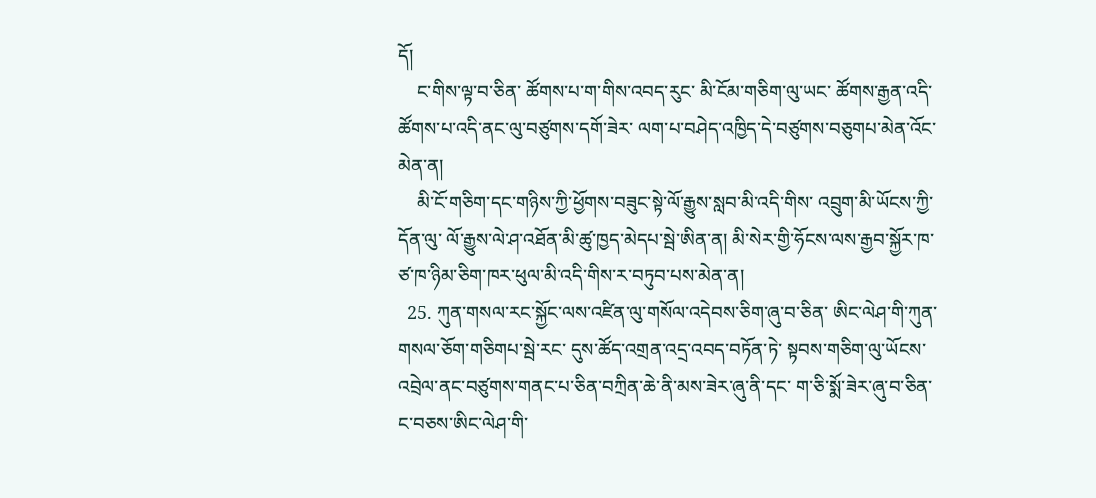དོ།
    ང་གིས་ལྟ་བ་ཅིན་ ཚོགས་པ་ག་གིས་འབད་རུང་ མི་ངོམ་གཅིག་ལུ་ཡང་ ཚོགས་རྒྱན་འདི་ ཚོགས་པ་འདི་ནང་ལུ་བཙུགས་དགོ་ཟེར་ ལག་པ་བཤེད་འཁྱིད་དེ་བཙུགས་བཅུགཔ་མེན་འོང་མེན་ན།
    མི་ངོ་གཅིག་དང་གཉིས་ཀྱི་ཕྱོགས་བཟུང་སྟེ་ལོ་རྒྱུས་སླབ་མི་འདི་གིས་ འབྲུག་མི་ཡོངས་ཀྱི་དོན་ལུ་ ལོ་རྒྱུས་ལེ་ཤ་འཐོན་མི་ཚུ་ཁྱད་མེདཔ་སྦེ་ཨིན་ན། མི་སེར་གྱི་ཧོངས་ལས་རྒྱབ་སྐྱོར་ཁ་ཙ་ཁ་ཉིམ་ཅིག་ཁར་ཕུལ་མི་འདི་གིས་ར་བཏུབ་པས་མེན་ན།
  25. ཀུན་གསལ་རང་སྐྱོང་ལས་འཛིན་ལུ་གསོལ་འདེབས་ཅིག་ཞུ་བ་ཅིན་ ཨིང་ལེཤ་གི་ཀུན་གསལ་ཅོག་གཅིགཔ་སྦེ་རང་ དུས་ཚོད་འགྲན་འདྲ་འབད་བཏོན་ཏེ་ སྟབས་གཅིག་ལུ་ཡོངས་འབྲེལ་ནང་བཙུགས་གནང་པ་ཅིན་བཀྲིན་ཆེ་ནི་མས་ཟེར་ཞུ་ནི་དང་ ག་ཅི་སྨོ་ཟེར་ཞུ་བ་ཅིན་ ང་བཅས་ཨིང་ལེཤ་གི་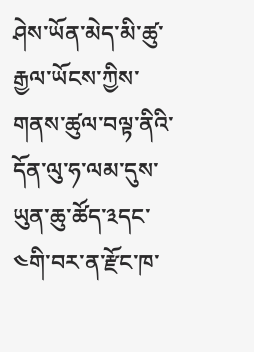ཤེས་ཡོན་མེད་མི་ཚུ་ རྒྱལ་ཡོངས་ཀྱིས་གནས་ཚུལ་བལྟ་ནིའི་དོན་ལུ་ཧ་ལམ་དུས་ཡུན་ཆུ་ཚོད་༣དང་༤གི་བར་ན་རྫོང་ཁ་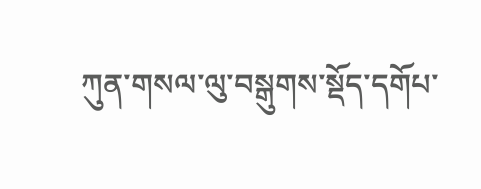ཀུན་གསལ་ལུ་བསྒུགས་སྡོད་དགོཔ་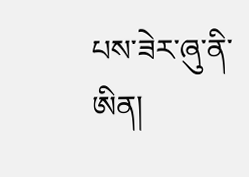པས་ཟེར་ཞུ་ནི་ཨིན།